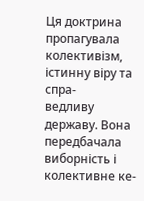Ця доктрина пропагувала колективізм, істинну віру та спра-
ведливу державу. Вона передбачала виборність і колективне ке-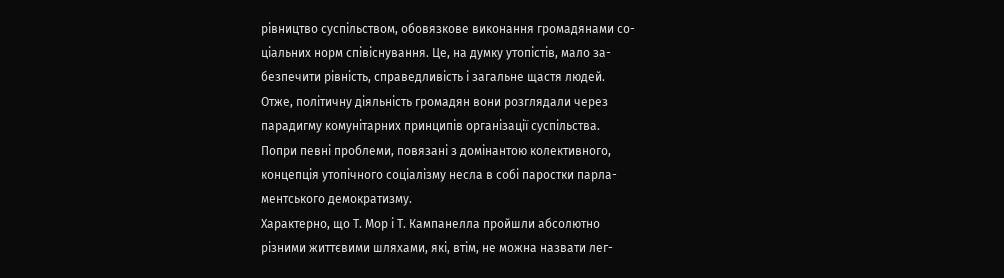рівництво суспільством, обовязкове виконання громадянами со-
ціальних норм співіснування. Це, на думку утопістів, мало за-
безпечити рівність, справедливість і загальне щастя людей.
Отже, політичну діяльність громадян вони розглядали через
парадигму комунітарних принципів організації суспільства.
Попри певні проблеми, повязані з домінантою колективного,
концепція утопічного соціалізму несла в собі паростки парла-
ментського демократизму.
Характерно, що Т. Мор і Т. Кампанелла пройшли абсолютно
різними життєвими шляхами, які, втім, не можна назвати лег-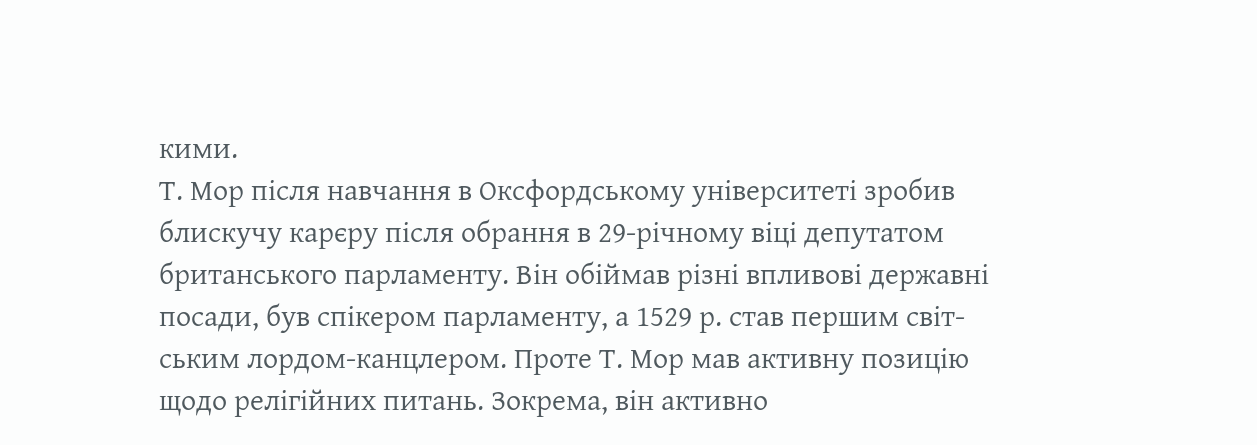кими.
Т. Мор після навчання в Оксфордському університеті зробив
блискучу карєру після обрання в 29-річному віці депутатом
британського парламенту. Він обіймав різні впливові державні
посади, був спікером парламенту, а 1529 р. став першим світ-
ським лордом-канцлером. Проте Т. Мор мав активну позицію
щодо релігійних питань. Зокрема, він активно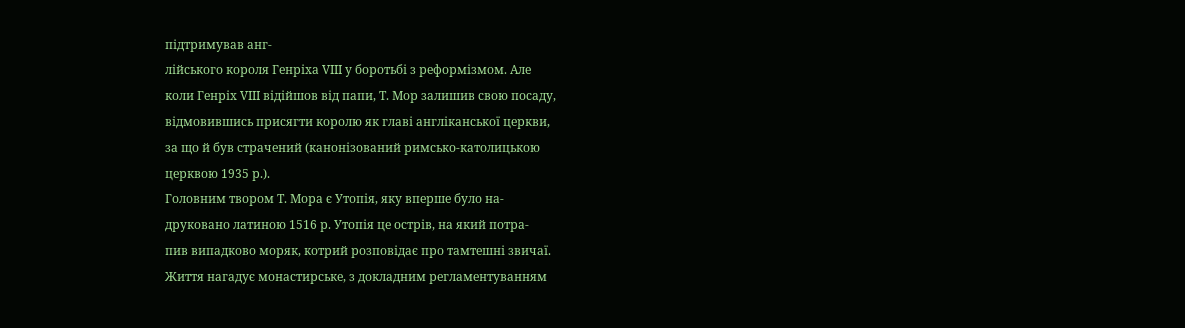підтримував анг-
лійського короля Генріха VIII у боротьбі з реформізмом. Але
коли Генріх VIII відійшов від папи, Т. Мор залишив свою посаду,
відмовившись присягти королю як главі англіканської церкви,
за що й був страчений (канонізований римсько-католицькою
церквою 1935 р.).
Головним твором Т. Мора є Утопія, яку вперше було на-
друковано латиною 1516 р. Утопія це острів, на який потра-
пив випадково моряк, котрий розповідає про тамтешні звичаї.
Життя нагадує монастирське, з докладним регламентуванням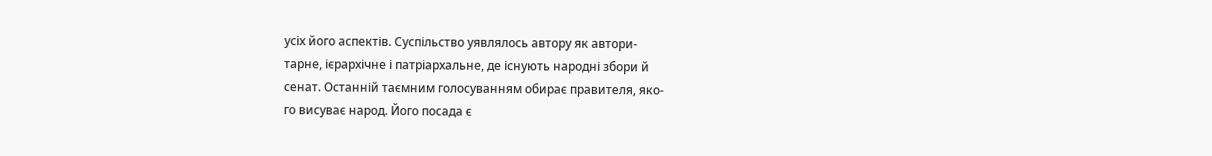усіх його аспектів. Суспільство уявлялось автору як автори-
тарне, ієрархічне і патріархальне, де існують народні збори й
сенат. Останній таємним голосуванням обирає правителя, яко-
го висуває народ. Його посада є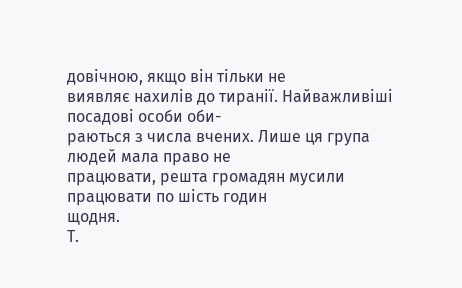довічною, якщо він тільки не
виявляє нахилів до тиранії. Найважливіші посадові особи оби-
раються з числа вчених. Лише ця група людей мала право не
працювати, решта громадян мусили працювати по шість годин
щодня.
Т.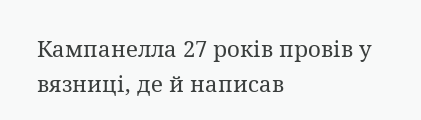Кампанелла 27 років провів у вязниці, де й написав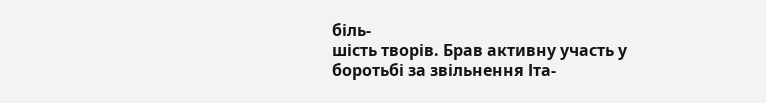біль-
шість творів. Брав активну участь у боротьбі за звільнення Іта-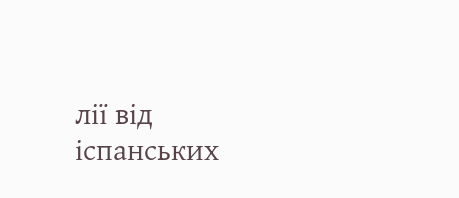лії від іспанських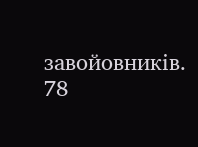завойовників.
78